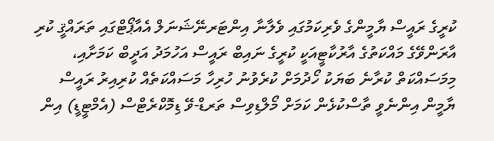ކުރީގެ ރައީސް ޔާމީންގެ ވެރިކަމުގައި ވެލާނާ އިންޓަރނޭޝަނަލް އެއާޕޯޓްގައި ތަރައްޤީ ކުރި އާރަންވޭގެ މައްކަތުގެ އާރުކާޓީއަކީ ކުރީގެ ނައިބް ރައީސް އަހުމަދު އަދީބް ކަމަށާއި، މިމަސައްކަތް ކުރާނެ ބަޔަކު ހޯދުމަށް ކުރެވުނު ހުރިހާ މަސައްކަތެއް ކުރިއިރު ރައީސް ޔާމީން އިންނެވީ ތާސްކުޅެން ކަމަށް މޯލްޑިވިސް ތަރޑް-ވޭ ޑިމޮކްރެޓްސް (އެމްޓީޑީ) އިން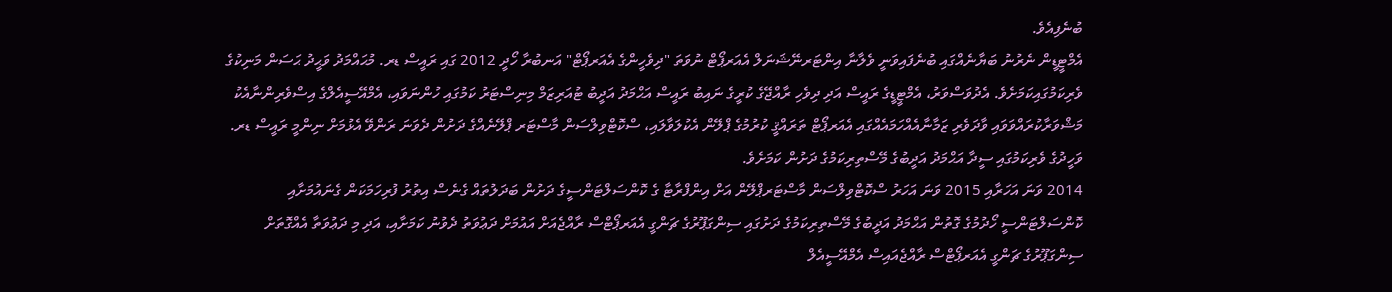ބުނެފިއެވެ.
އެމްޓީޑީން ނެރުނު ބަޔާނެއްގައި ބުނެފައިވަނީ ވެލާނާ އިންޓަރނޭޝަނަލް އެއަރޕޯޓް ނުވަތަ "ދިވެހީންގެ އެއަރޕޯޓް" އަނބުރާ ހޯދީ 2012 ގައި ރައީސް ޑރ. މުޙައްމަދު ވަޙީދު ޙަސަން މަނިކުގެ ވެރިކަމުގައިކަމަށެވެ. އެދުވަސްވަރު، އެމްޓީޑީގެ ރައީސް އަދި ދިވެހި ރާއްޖޭގެ ކުރީގެ ނައިބު ރައީސް އަޙްމަދު އަދީބު ޓުއަރިޒަމް މިނިސްޓަރު ކަމުގައި ހުންނަވައި، އެމްއޭސީއެލްގެ އިސްވެރިންނާއެކު މަޝްވަރާކުރައްވަވައި ވާދަވެރި ޒަމާނާއެއްހަމައެއްގައި އެއަރޕޯޓް ތަރައްޤީ ކުރުމުގެ ޕްލޭން އެކުލަވާލައި، ސްކޮޓްވިލްސަން މާސްޓަރ ޕްލޭނެއްގެ ދަށުން ދެވަނަ ރަންވޭ އެޅުމަށް ނިންމީ ރައީސް ޑރ. ވަހީދުގެ ވެރިކަމުގައި ސީދާ އަޙްމަދު އަދީބުގެ މޭސްތިރިކަމުގެ ދަށުން ކަމަށެވެ.
2014 ވަނަ އަހަރާއި 2015 ވަނަ އަހަރު ސްކޮޓްވިލްސަން މާސްޓަރޕްލޭން އަށް އިންފްރާޓާ ގެ ކޮންސަލްޓަންސީގެ ދަށުން ބަދަލުތައް ގެނެސް އިތުރު ފުރިހަމަކަން ގެނައުމަށާއި ކޮންސަލްޓަންސީ ހޯދުމުގެ ގޮތުން އަޙްމަދު އަދީބުގެ މޭސްތިރިކަމުގެ ދަށުގައި ސިންގަޕޫރުގެ ޗަންގީ އެއަރޕޯޓްސް ރާއްޖެއަށް އައުމަށް ދަޢުވަތު ދެވުނު ކަމަށާއި، އަދި މި ދަޢުވަތާ އެއްގޮތަށް ސިންގަޕޫރުގެ ޗަންގީ އެއަރޕޯޓްސް ރާއްޖެއައިސް އެމްއޭސީއެލް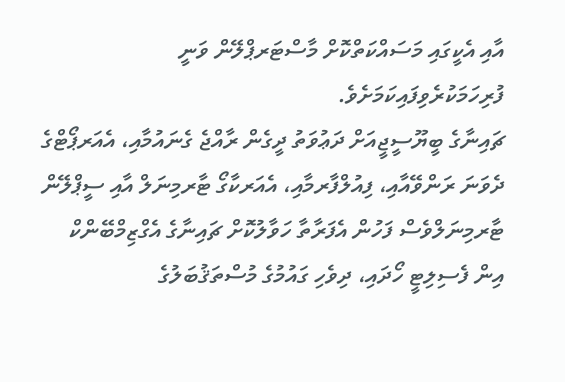އާއި އެކީގައި މަސައްކަތްކޮށް މާސްޓަރޕްލޭން ވަނީ ފުރިހަމަކުރެވިފައިކަމަށެވެ.
ޗައިނާގެ ބީޔޫސީޖީއަށް ދަޢުވަތު ދީގެން ރާއްޖެ ގެނައުމާއި، އެއަރޕޯޓްގެ ދެވަނަ ރަންވޭއާއި، ފިއުލްފާރމާއި، އެއަރކާގޯ ޓާރމިނަލް އާއި ސީޕްލޭން ޓާރމިނަލްވެސް ފަހުން އެފަރާތާ ހަވާލުކޮށް ޗައިނާގެ އެގްޒިމްބޭންކް އިން ފެސިލިޓީ ހޯދައި، ދިވެހި ގައުމުގެ މުސްތަޤުބަލުގެ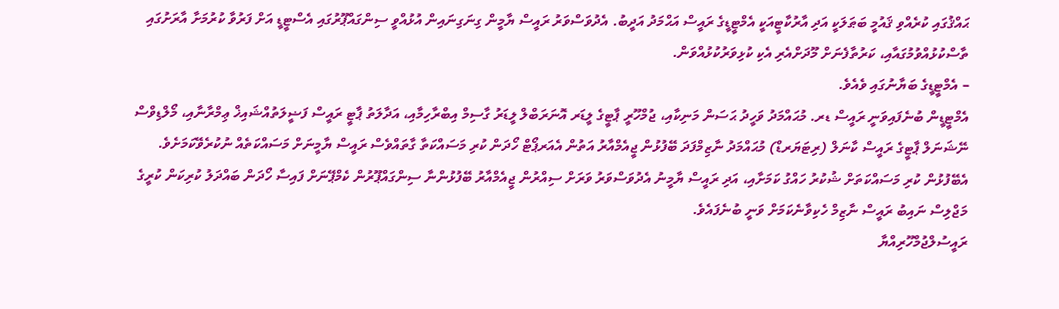ޙައްޤުގައި ކުރެއްވި ޤައުމީ ބަޠަލަކީ އަދި އާރުކާޓީއަކީ އެމްޓީޑީގެ ރައީސް އަޙްމަދު އަދީބު. އެދުވަސްވަރު ރައީސް ޔާމީން ގިނަގިނައިން އުޅުއްވީ ސިންގައްޕޫރުގައި އެސްޓީޑީ އަށް ފަރުވާ ކުރުމަށާ އާރަށުގައި ތާސްކުޅުއްވުމުގައާއި، ކަރުތާފެނަށް މޫދަށްއެރި އެކި ކުޅިވަރުކުޅުއްވަން.
– އެމްޓީޑީގެ ބަޔާނުގައި ވެއެވެ.
އެމްޓީޑީން ބުނެފައިވަނީ ރައީސް ޑރ. މުޙައްމަދު ވަހީދު ޙަސަން މަނިކާއި، ޖުމްހޫރީ ޕާޓީގެ ލީޑަރ އޮނަރަބްލް ލީޑަރު ގާސިމް އިބްރާހިމާއި، އަދާލަތު ޕާޓީ ރައީސް ފަޟީލަތުއްޝައިޚް ޢިމްރާނާއި، މޯލްޑިވްސް ނޭޝަނަލް ޕާޓީގެ ރައީސް ކާނަލް (ރިޓަޔަރޑް) މުޙައްމަދު ނާޒިމްފަދަ ބޭފުޅުން ޖީއެމްއާރު އަތުން އެއަރޕޯޓް ހޯދަން ކުރި މަސައްކަތާ ގާތައްވެސް ރައީސް ޔާމީނަށް މަސައްކަތެއް ނުކުރެވޭކަމަށެވެ. އެބޭފުޅުން ކުރި މަސައްކަތަށް ޝުކުރު ހައްގު ކަމަށާއި، އަދި ރައީސް ޔާމީނު އެދުވަސްވަރު ވަރަށް ސިއްރުން ޖީއެމްއާރު ބޭފުޅުންނާ ސިންގައްޕޫރުން ކެމްޕޭނަށް ފައިސާ ހޯދަން ބައްދަލު ކުރިކަން ކުރީގެ މަޖްލިސް ނައިބު ރައީސް ނާޒިމް ހެކިވާނެކަމަށް ވަނީ ބުނެފައެވެ.
ރައީސުލްޖުމްހޫރިއްޔާ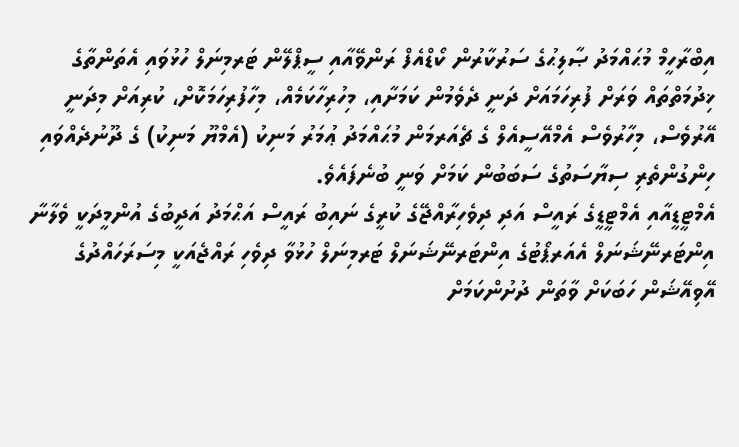އިބްރާހީމް މުޙައްމަދު ޞާލިޙުގެ ސަރުކާރުން ކޯޑްއެފް ރަންވޭއާއި ސީޕްލޭން ޓަރމިނަލް ހުޅުވައި އެތަންތާގެ ޚިދުމަތްތައް ވަރަށް ފުރިހަމައަށް ދަނީ ދެވެމުން ކަމަށާއި، މިހުރިހާކަމެއް، މިހާފުރިހަމަކޮށް، ކުރިއަށް މިދަނީ އޭރުވެސް، މިހާރުވެސް އެމްއޭސީއެލް ގެ ޗެއަރމަން މުޙައްމަދު ޢުމަރު މަނިކު (އެމްޔޫ މަނިކު) ގެ ދޫނުދެއްވައި ހިންގުންތެރި ސިޔާސަތުގެ ސަބަބުން ކަމަށް ވަނީ ބުނެފައެވެ.
އެމްޓީޑީއާއި އެމްޓީޑީގެ ރައީސް އަދި ދިވެހިރާއްޖޭގެ ކުރީގެ ނައިބު ރައީސް އަޙްމަދު އަދީބުގެ އުންމީދަކީ ވެލާނާ އިންޓަރނޭޝަނަލް އެއަރޕޯޓުގެ އިންޓަރނޭޝަނަލް ޓަރމިނަލް ހުޅުވާ ދިވެހި ރައްޖެއަކީ މިސަރަހައްދުގެ އޭވިއޭޝަން ހަބަކަށް ވާތަން ދުށުންކަމަށް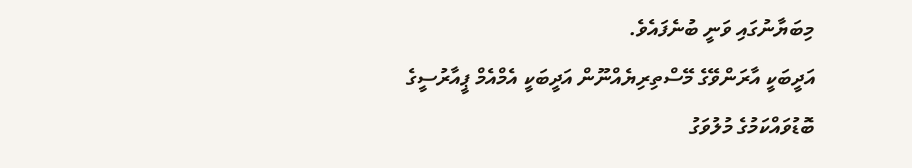މިބަޔާނުގައި ވަނީ ބުނެފައެވެ.
އަދީބަކީ އާރަންވޭގެ މޭސްތިރިޔެއްނޫން އަދީބަކީ އެމްއެމް ޕީއާރުސީގެ ބޮޑުވައްކަމުގެ މުލުވަގު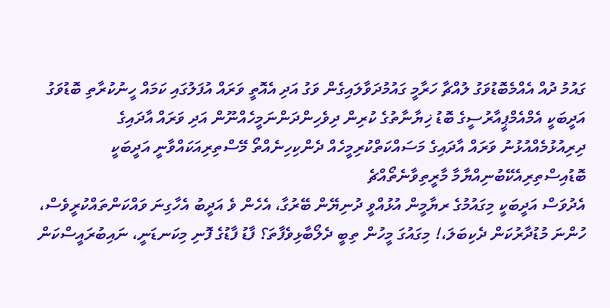ގައުމު ދުއް އެއްމެބޮޑުވަގު ލުއްޗާ ހަރާމީ ގައުމުދަވާލައިގެން ވަގު އަދި އެއޮތީ ވަރައް އުފަލުގައި ކަމައް ހީނުކުރާތި ބޮޑުވަގު
އަދީބަކީ އެމްއެމްޕީއާރުސީގެ ބޮޑު ޚިޔާނާތުގެ ކުރިން ދިވެހިންދަންނަމީހެއްނޫން އަދި ވަރައް އާދައިގެ ދިރިއުޅުމެއްއުޅުނު ވަރައް އާދައިގެ މަސައްކަތްކުރިމީހެއް ދެންކިހިނެއްތޯ މޭސްތިރިއަކައްވާނީ އަދީބަކީ ބޮޑުއިސްތިރިއެކޭބުނިއްޔާމާ މާރީތިވާނެތޯއްޗެ
އެދުވަސް އަދީބަކީ މިގައުމުގެ ރޔާމީން އުޅުއްވީ ދުނިޔޭން ބޭރުގާ، އެހެން ވެ އަދީބު އެހާގިނަ ވައްކަންތައްކުރީވެސް، ހުންނަ މުޑުދާރުކަން ދެކިބަލަ،! މިގައުގަ މީހުން ތިބީ ދެލޯބާޅިވެފާތަ؟ ފާޑު ފާޑުގެ ފޮނި މިކަނޑަނީ، ނައިބުރައީސްކަން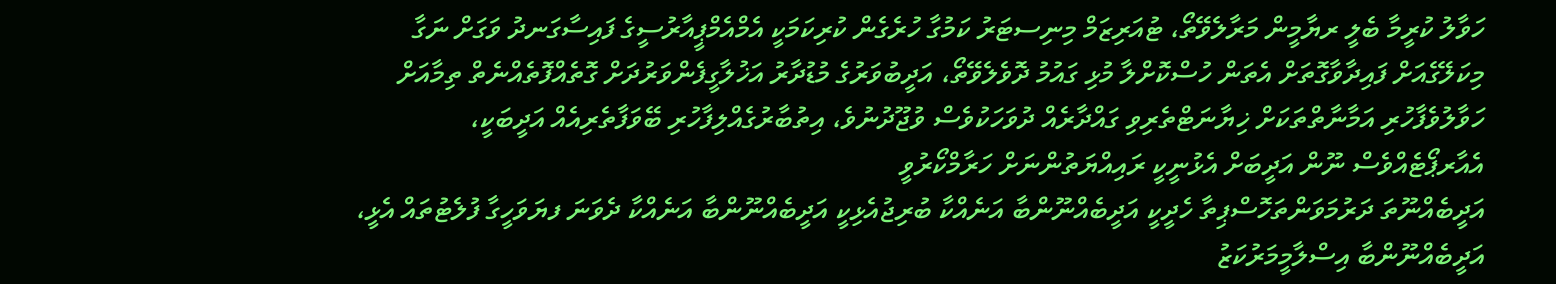ހަވާލު ކުރީމާ ބެލީ ރޔާމީން މަރާލެވޭތޯ، ޓުއަރިޒަމް މިނިސޓަރު ކަމުގާ ހުރެގެން ކުރިކަމަކީ އެމްއެމްޕީއާރުސީގެ ފައިސާގަނދު ވަގަށް ނަގާ މިކަލޭގެއަށް ފައިދާވާގޮތަށް އެތަން ހުސްކޮށްލާ މުޅި ގައުމު ދޮވެލެވޭތޯ، އަދީބުވަރުގެ މުޑުދާރު އަޚުލާގީފެންވަރުދަށް ގޮތެއްފޮތެއްނެތް ތިމާއަށް ހަވާލުވެފާހުރި އަމާނާތްތަކަށް ޚިޔާނަޓްތެރިވި ގައްދާރެއް ދުވަހަކުވެސް ވުޖޫދުނުވެ، އިތުބާރުގެއްލިފާހުރި ބޭވަފާތެރިއެއް އަދީބަކީ، އެއާރޕޯޓެއްވެސް ނޫން އަދީބަށް އެޅުނީކީ ރައިއްޔަތުންނަށް ހަރާމްކޯރުވީ
އަދީބެއްނޫތަ ދަރުމަވަންތަހޮސްޕިތާ ހެދީކީ އަދީބެއްނޫންބާ އަނެއްކާ ބުރިޖުއެޅިކީ އަދީބެއްނޫންބާ އަނެއްކާ ދެވަނަ ފޔަވަހީގާ ފުލެޓުތައް އެޅީ، އަދީބެއްނޫންބާ އިސްލާމީމަރުކަޒު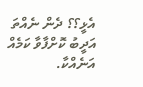އެޅީ؟؟ ދެން ނެއްތަ އަދީބު ކޮށްފާވާ ކަމެއް އަނެއްކާ.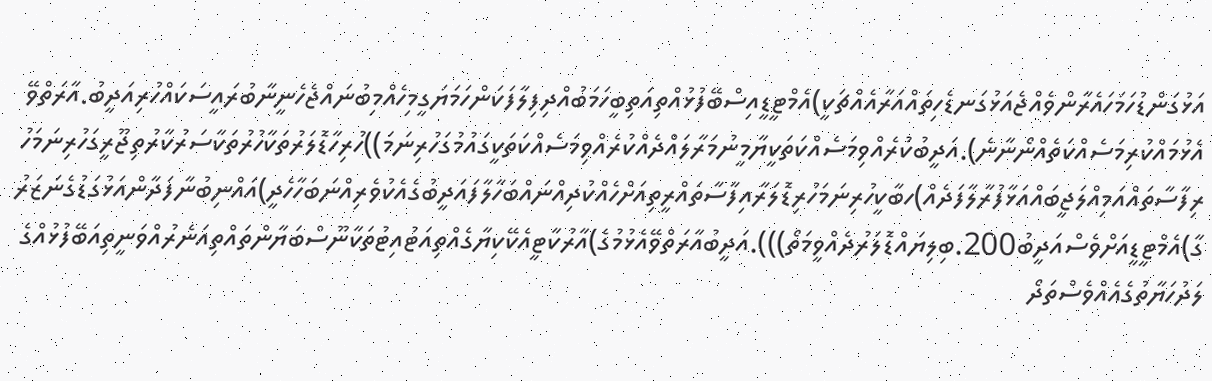އަޅުގަންޑުހަމަހައެރާންވެއްޖެއަޅުގަނޑެހިތައްއަރާއެއްޗަކީ)އެމްޓީޑީއިސްބޭފުޅުއްތިއަތިބީހަމަބުއްދިފިލާފަކަންހަމަޔަގީމިހެއްމިބުނައްޖެހެނީނާބުރައީސަކައްހުރިއަދީބު.އާރަތްވޭއެޅުމައްކުރިމަސެއްކަތެއްނޯނާނެ).އަދީބުކުރެއްވިމަސެއްކަތަކީޔާމީނުމަރާލައްދެއްކުރެއްވިމަސެއްކަތަކީގައުމުގަހުރިނަމަ))ހުރިހާޑޮލަރުތަކާހުރުތަކާސަރުކާރުތިޖޫރީގަހުރިނަމަހުރިފާސާތައްއަމިއްލަޖީބައްއަޅާފުރާލާފަދެއް)ހބާކީހުރިނަމަހުރިޑޮލަރާއިފާސާތައްރީތިއަށްހެއްކުދިއްނައްބަހާލާފައަދީބުގެއެކުވެރިއްނަބަހާހެދީ)އައްނިބުނާފަދާންއަޅުގަޑުގެނަޒަރުގާ)އެމްޓީޑީއަށްވެސްއަދީބު200.ބިލިޔައްޑޮލަރުދެއްވީމަތޯ))).އަދީބުއާރަތްވޭއެޅުމުގެ)އާރުކާޓީއެކޭކިޔާގެއްތިއަޓުއިޓުތަކާނޫސްބަޔާންތައްތިއަނެރުއްވަނީތިއަބޭފުޅުއްގެލަދުހަޔާތުގެއެއްވެސްތަދޯ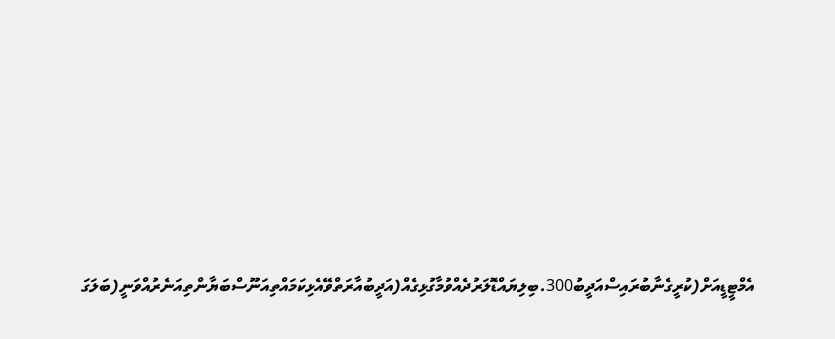އެމްޓީޑީއަށް(ކުރީގެނާބުރައިސްއަދީބު300.ބިލިޔައްޑޮލަރުދެއްވުމާގުޅިގެއް(އަދީބުއާރަތްވޭއެޅިކަމައްތިއަނޫސްބަޔާންތިއަނެރުއްވަނީ(ބަލަގަ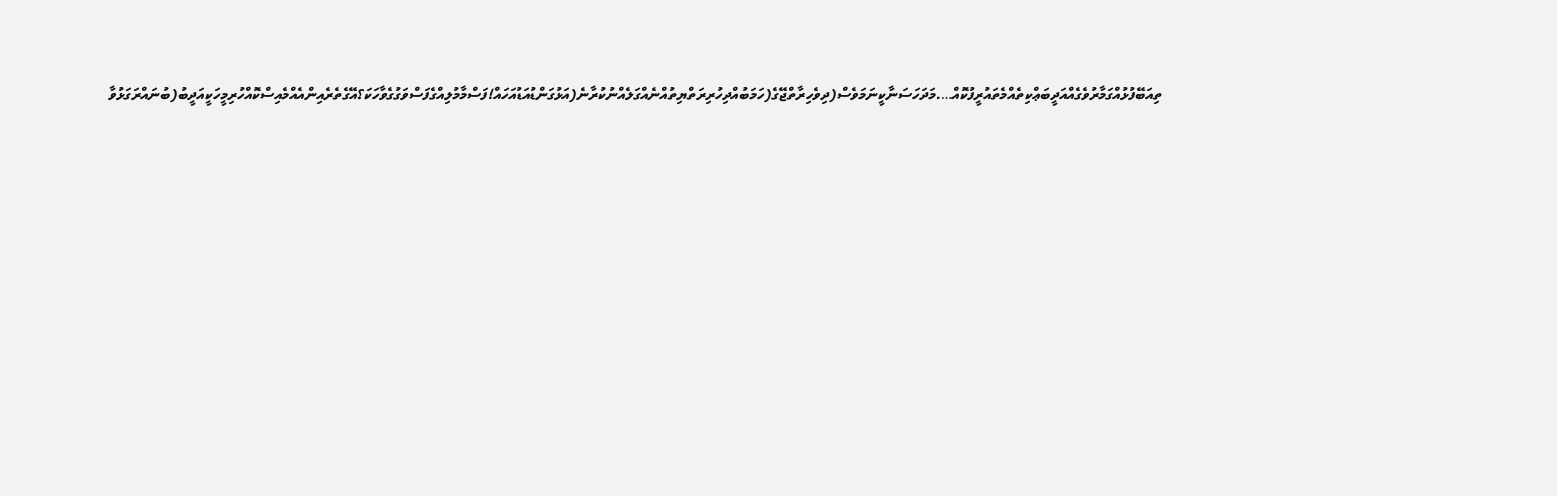ތިއަބޭފުޅުއްގަމާރުވެގެއްއަދީބަޢްކިތެއްމެތައުރީފުކޮއް….މަދަހަސަނާކީނަމަވެސް(ދިވެހިރާތްޖޭގެ(ހަމަބުއްދިހުރިރަތްޔިތުއްނެއްގަލެއްނުކުރާނެ(އަޅުގަންޑުއަޑުއަހައް!ފަސްމާމުލިއްގެފަސްވަގުގެވާހަކަ؟އޭގެތެރެއިންއެއްމެއިސްކޮއްހުރިމީހަކީއަދީބު(ބުނައްރަގަޅުވާ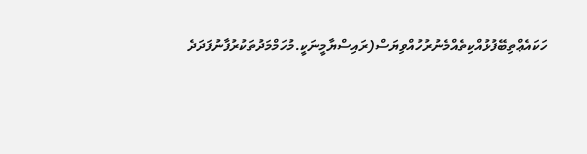ހަކައެޢްތިބޭފުޅުއްކިތެއްމެނުރުހުއްވިޔަސް(ރައިސްޔާމީނަކީ.މުހަމްމަދުތަކުރުފާނުފަދަދެ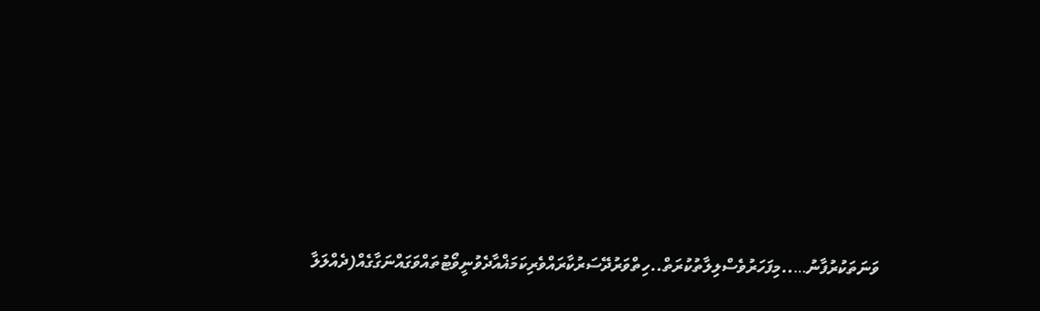ވަނަތަކުރުފާނު…..މިފަހަރުވެސްލިލާތުކުރަތް..ހިތްވަރުދޭސަރުކާރައްވެރިކަމަޣްއާދެވުނީވޯޓުތައްވަގައްނަގާގެއް(ދެއްލަލާ